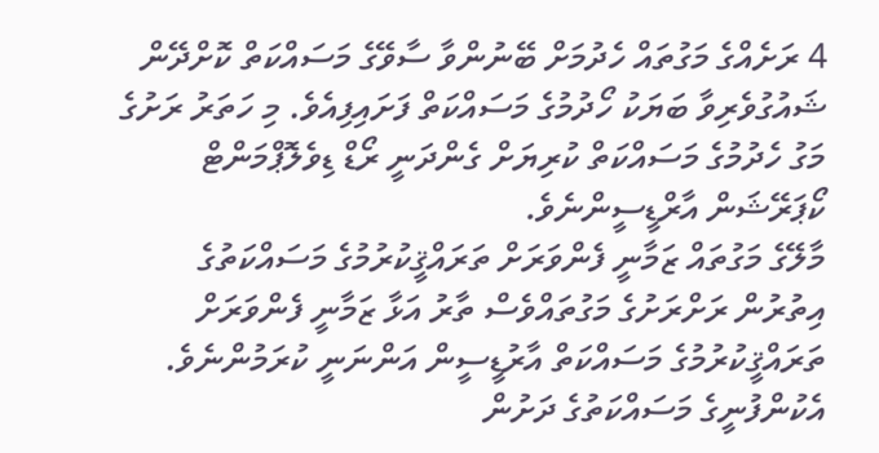4 ރަށެއްގެ މަގުތައް ހެދުމަށް ބޭނުންވާ ސާވޭގެ މަސައްކަތް ކޮށްދޭން ޝައުގުވެރިވާ ބަޔަކު ހޯދުމުގެ މަސައްކަތް ފަށައިފިއެވެ. މި ހަތަރު ރަށުގެ މަގު ހެދުމުގެ މަސައްކަތް ކުރިޔަށް ގެންދަނީ ރޯޑް ޑިވެލޮޕްމަންޓް ކޯޕަރޭޝަން އާރްޑީސީންނެވެ.
މާލޭގެ މަގުތައް ޒަމާނީ ފެންވަރަށް ތަރައްޤީކުރުމުގެ މަސައްކަތުގެ އިތުރުން ރަށްރަށުގެ މަގުތައްވެސް ތާރު އަޅާ ޒަމާނީ ފެންވަރަށް ތަރައްޤީކުރުމުގެ މަސައްކަތް އާރުޑީސީން އަންނަނީ ކުރަމުންނެވެ. އެކުންފުނީގެ މަސައްކަތުގެ ދަށުން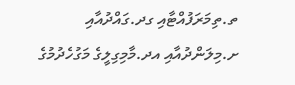ތ.ތިމަރަފުއްޓާއި ގދ.ގައްދުއާއި ށ.މިލަންދުއާއި އދ.މާމިގިލީގެ މަގުހެދުމުގެ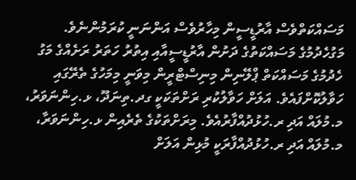މަސައްކަތްވެސް އާރުޑީސީން މިހާރުވެސް އަންނަނީ ކުރަމުންނެވެ.
މަގުހެދުމުގެ މަސައްކަތުގެ ދަށުން އާރުޑީސީއާއި އިތުރު ހަތަރު ރަށެއްގެ މަގު ހެދުމުގެ މަސައްކަތް ޕްލޭނިން މިނިސްޓްރީން މިވަނީ މިމަހުގެ ތެރޭގައި ހަވާލުކޮށްފައެވެ. އަލަށް ހަވާލުކުރި ރަށްތަކަކީ ގދ.ތިނަދޫ، ޅ.ހިންނަވަރު، މ.މުލައް އަދި ރ.ހުޅުދުއްފާރުއެވެ. މިރަށްތަކުގެ ތެރެއިން ޅ.ހިންނަވަރާ، މ.މުލައް އަދި ރ.ހުޅުދުއްފާރަކީ މުޅިން އަލަށް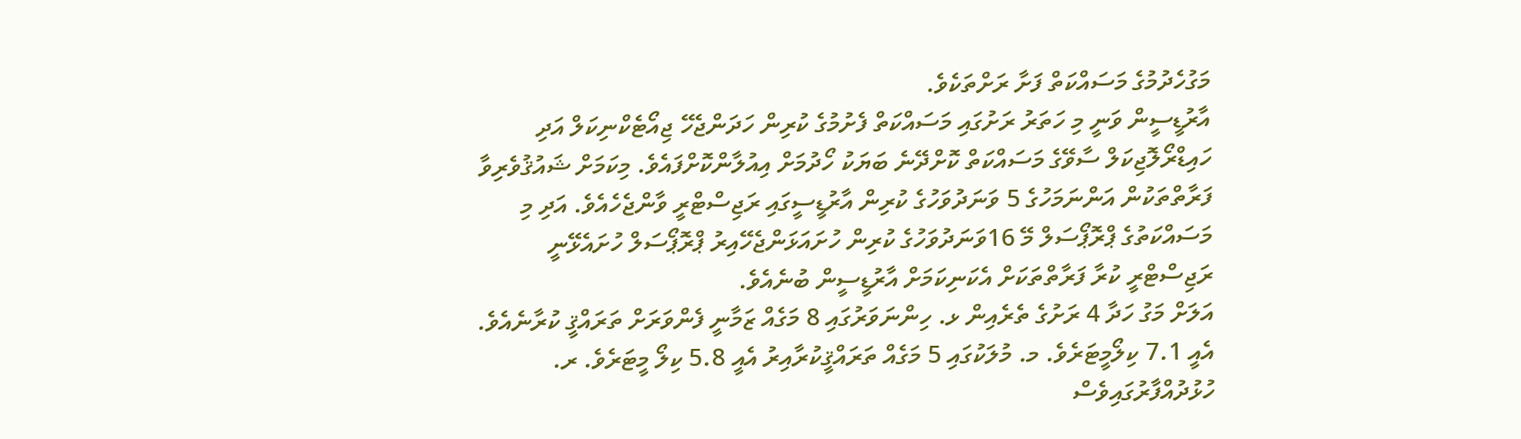މަގުހެދުމުގެ މަސައްކަތް ފަށާ ރަށްތަކެވެ.
އާރުޑީސީން ވަނީ މި ހަތަރު ރަށުގައި މަސައްކަތް ފެށުމުގެ ކުރިން ހަދަންޖެހޭ ޖިއޯޓެކްނިކަލް އަދި ހައިޑްރޯލޮޖިކަލް ސާވޭގެ މަސައްކަތް ކޮށްދޭނެ ބަޔަކު ހޯދުމަށް އިއުލާންކޮށްފައެވެ. މިކަމަށް ޝައުޤުވެރިވާ ފަރާތްތަކުން އަންނަމަހުގެ 5 ވަނަދުވަހުގެ ކުރިން އާރުޑީސީގައި ރަޖިސްޓްރީ ވާންޖެހެއެވެ. އަދި މި މަސައްކަތުގެ ޕްރޮޕޯސަލް މޭ 16ވަނަދުވަހުގެ ކުރިން ހުށައަޅަންޖެހޭއިރު ޕްރޮޕޯސަލް ހުށައެޅޭނީ ރަޖިސްޓްރީ ކުރާ ފަރާތްތަކަށް އެކަނިކަމަށް އާރުޑީސީން ބުނެއެވެ.
އަލަށް މަގު ހަދާ 4 ރަށުގެ ތެރެއިން ޅ. ހިންނަވަރުގައި 8 މަގެއް ޒަމާނީ ފެންވަރަށް ތަރައްޤީ ކުރާނެއެވެ. އެއީ 7.1 ކިލޯމީޓަރެވެ. މ. މުލަކުގައި 5 މަގެއް ތަރައްޤީކުރާއިރު އެއީ 5.8 ކިލޯ މީޓަރެވެ. ރ. ހުޅުދުއްފާރުގައިވެސް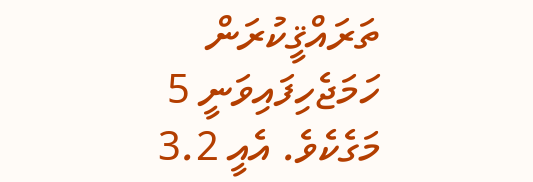ތަރައްޤީކުރަން ހަމަޖެހިފައިވަނީ 5 މަގެކެވެ. އެއީ 3.2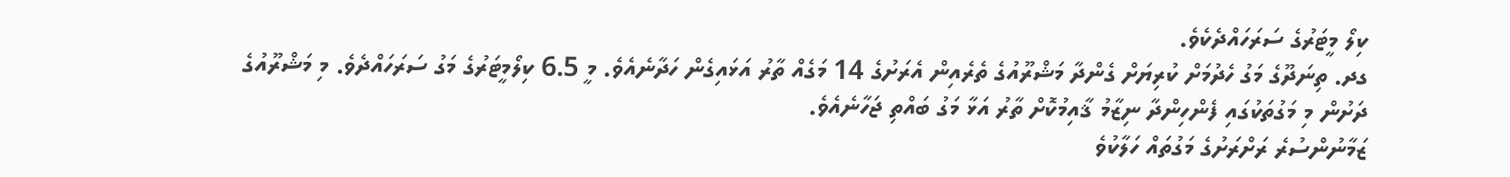ކިލޯ މީޓަރުގެ ސަރަހައްދެކެވެ.
ގދ. ތިނަދޫގެ މަގު ހެދުމަށް ކުރިޔަށް ގެންދާ މަޝްރޫއުގެ ތެރެއިން އެރަށުގެ 14 މަގެއް ތާރު އަޅައިގެން ހަދާނެއެވެ. މީ 6.5 ކިލޯމީޓަރުގެ މަގު ސަރަހައްދެވެ. މި މަޝްރޫއުގެ ދަށުން މި މަގުތަކުގައި ފެންހިންދާ ނިޒާމު ޤާއިމުކޮށް ތާރު އަޅާ މަގު ބައްތި ޖަހާނެއެވެ.
ޒަމާނުންސުރެ ރަށްރަށުގެ މަގުތައް ހަލާކުވެ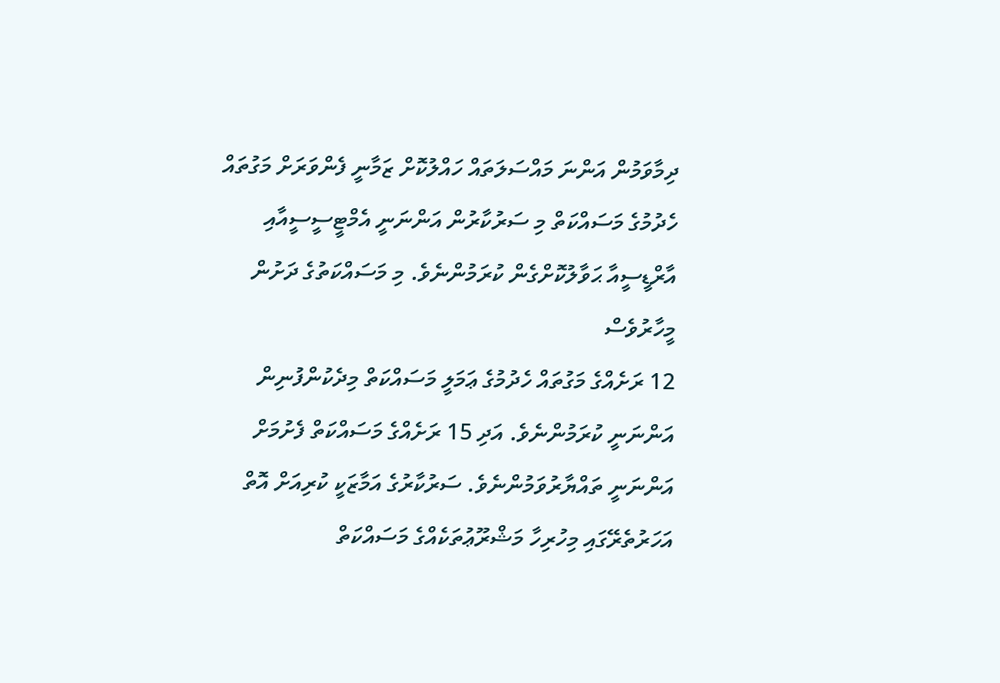ދިމާވަމުން އަންނަ މައްސަލަތައް ހައްލުކޮށް ޒަމާނީ ފެންވަރަށް މަގުތައް ހެދުމުގެ މަސައްކަތް މި ސަރުކާރުން އަންނަނީ އެމްޓީސީސީއާއި އާރްޑީސީއާ ޙަވާލުކޮށްގެން ކުރަމުންނެވެ. މި މަސައްކަތުގެ ދަށުން މީހާރުވެސް
12 ރަށެއްގެ މަގުތައް ހެދުމުގެ ޢަމަލީ މަސައްކަތް މިދެކުންފުނިން އަންނަނީ ކުރަމުންނެވެ. އަދި 15 ރަށެއްގެ މަސައްކަތް ފެށުމަށް އަންނަނީ ތައްޔާރުވަމުންނެވެ. ސަރުކާރުގެ އަމާޒަކީ ކުރިއަށް އޮތް އަހަރުތެރޭގައި މިހުރިހާ މަޝްރޫޢުތަކެއްގެ މަސައްކަތް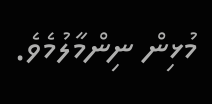މުޅިން ނިންމާލުމެވެ.